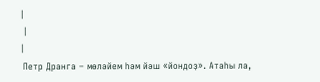|
 |
|
 Петр Дранга – мөләйем һәм йәш «йондоҙ». Атаһы ла,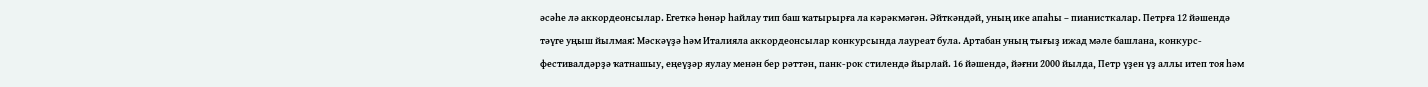әсәһе лә аккордеонсылар. Егеткә һөнәр һайлау тип баш ҡатырырға ла кәрәкмәгән. Әйткәндәй, уның ике апаһы – пианисткалар. Петрға 12 йәшендә тәүге уңыш йылмая: Мәскәүҙә һәм Италияла аккордеонсылар конкурсында лауреат була. Артабан уның тығыҙ ижад мәле башлана, конкурс-фестивалдәрҙә ҡатнашыу, еңеүҙәр яулау менән бер рәттән, панк-рок стилендә йырлай. 16 йәшендә, йәғни 2000 йылда, Петр үҙен үҙ аллы итеп тоя һәм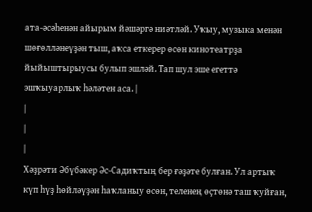ата-әсәһенән айырым йәшәргә ниәтләй. Уҡыу, музыка менән шөғөлләнеүҙән тыш, аҡса еткерер өсөн кинотеатрҙа йыйыштырыусы булып эшләй. Тап шул эше егеттә эшҡыуарлыҡ һәләтен аса. |
|
|
|
Хәҙрәти Әбүбәкер Әс-Садиҡтың бер ғәҙәте булған. Ул артыҡ күп һүҙ һөйләүҙән һаҡланыу өсөн, теленең өҫтөнә таш ҡуйған,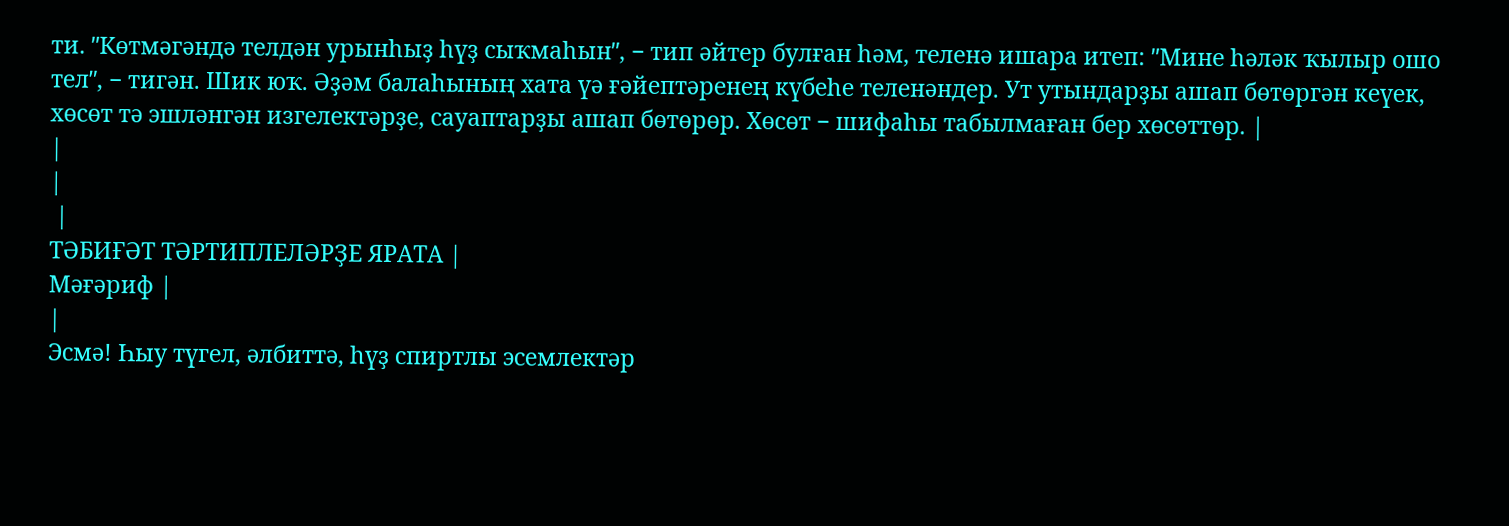ти. ʺКөтмәгәндә телдән урынһыҙ һүҙ сыҡмаһынʺ, − тип әйтер булған һәм, теленә ишара итеп: ʺМине һәләк ҡылыр ошо телʺ, − тигән. Шик юҡ. Әҙәм балаһының хата үә ғәйептәренең күбеһе теленәндер. Ут утындарҙы ашап бөтөргән кеүек, хөсөт тә эшләнгән изгелектәрҙе, сауаптарҙы ашап бөтөрөр. Хөсөт − шифаһы табылмаған бер хөсөттөр. |
|
|
 |
ТӘБИҒӘТ ТӘРТИПЛЕЛӘРҘЕ ЯРАТА |
Мәғәриф |
|
Эсмә! Һыу түгел, әлбиттә, һүҙ спиртлы эсемлектәр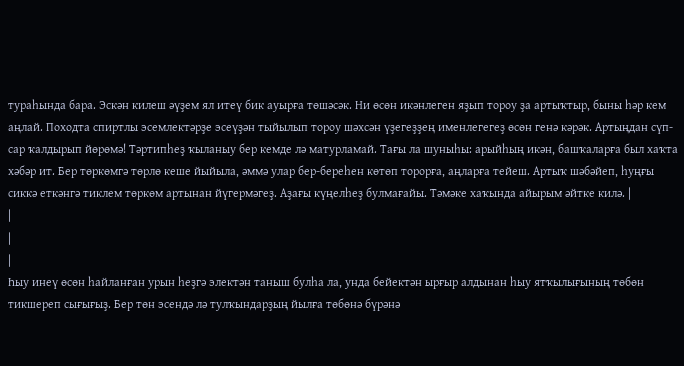тураһында бара. Эскән килеш әүҙем ял итеү бик ауырға төшәсәк. Ни өсөн икәнлеген яҙып тороу ҙа артыҡтыр, быны һәр кем аңлай. Походта спиртлы эсемлектәрҙе эсеүҙән тыйылып тороу шәхсән үҙегеҙҙең именлегегеҙ өсөн генә кәрәк. Артыңдан сүп-сар ҡалдырып йөрөмә! Тәртипһеҙ ҡыланыу бер кемде лә матурламай. Тағы ла шуныһы: арыйһың икән, башҡаларға был хаҡта хәбәр ит. Бер төркөмгә төрлө кеше йыйыла, әммә улар бер-береһен көтөп торорға, аңларға тейеш. Артыҡ шәбәйеп, һуңғы сиккә еткәнгә тиклем төркөм артынан йүгермәгеҙ. Аҙағы күңелһеҙ булмағайы. Тәмәке хаҡында айырым әйтке килә. |
|
|
|
Һыу инеү өсөн һайланған урын һеҙгә электән таныш булһа ла, унда бейектән ырғыр алдынан һыу ятҡылығының төбөн тикшереп сығығыҙ. Бер төн эсендә лә тулҡындарҙың йылға төбөнә бүрәнә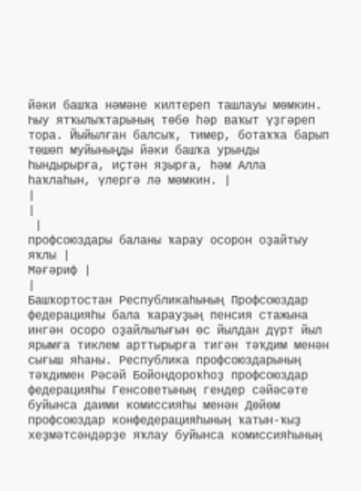йәки башҡа нәмәне килтереп ташлауы мөмкин. Һыу ятҡылыҡтарының төбө һәр ваҡыт үҙгәреп тора. Йыйылған балсыҡ, тимер, ботаҡҡа барып төшөп муйыныңды йәки башҡа урынды һындырырға, иҫтән яҙырға, һәм Алла һаҡлаһын, үлергә лә мөмкин. |
|
|
 |
профсоюздары баланы ҡарау осорон оҙайтыу яҡлы |
Мәғәриф |
|
Башҡортостан Республикаһының Профсоюздар федерацияһы бала ҡарауҙың пенсия стажына ингән осоро оҙайлылығын өс йылдан дүрт йыл ярымға тиклем арттырырға тигән тәҡдим менән сығыш яһаны. Республика профсоюздарының тәҡдимен Рәсәй Бойондороҡһоҙ профсоюздар федерацияһы Генсоветының гендер сәйәсәте буйынса даими комиссияһы менән Дөйөм профсоюздар конфедерацияһының ҡатын-ҡыҙ хеҙмәтсәндәрҙе яҡлау буйынса комиссияһының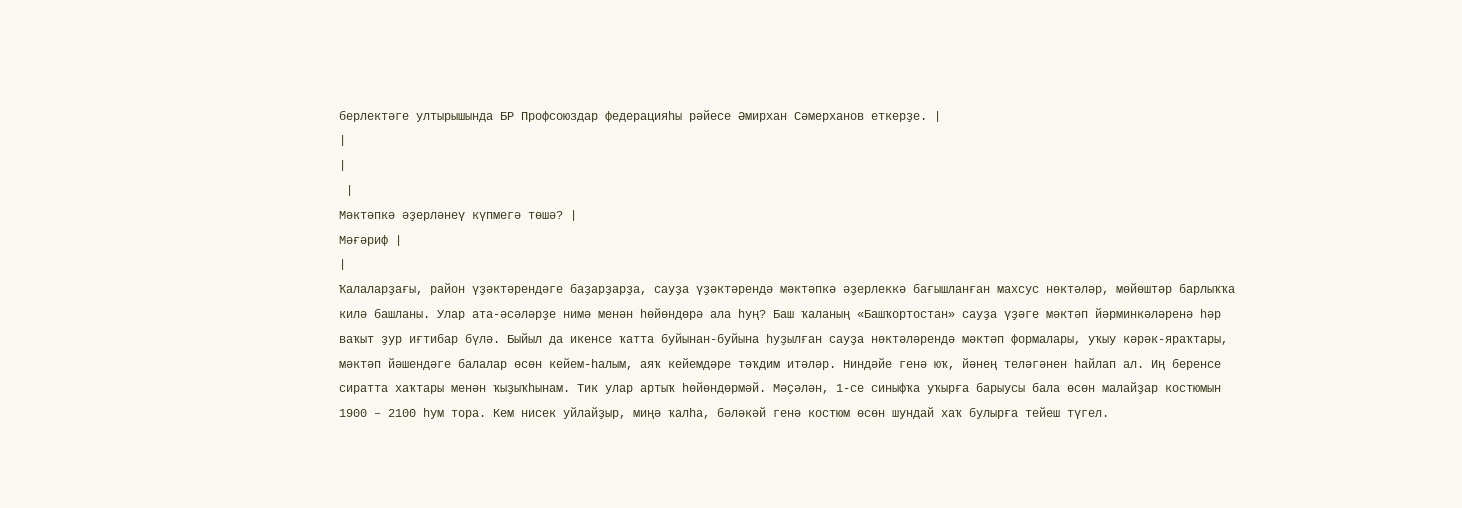берлектәге ултырышында БР Профсоюздар федерацияһы рәйесе Әмирхан Сәмерханов еткерҙе. |
|
|
 |
Мәктәпкә әҙерләнеү күпмегә төшә? |
Мәғәриф |
|
Ҡалаларҙағы, район үҙәктәрендәге баҙарҙарҙа, сауҙа үҙәктәрендә мәктәпкә әҙерлеккә бағышланған махсус нөктәләр, мөйөштәр барлыҡҡа килә башланы. Улар ата-әсәләрҙе нимә менән һөйөндөрә ала һуң? Баш ҡаланың «Башҡортостан» сауҙа үҙәге мәктәп йәрминкәләренә һәр ваҡыт ҙур иғтибар бүлә. Быйыл да икенсе ҡатта буйынан-буйына һуҙылған сауҙа нөктәләрендә мәктәп формалары, уҡыу кәрәк-яраҡтары, мәктәп йәшендәге балалар өсөн кейем-һалым, аяҡ кейемдәре тәҡдим итәләр. Ниндәйе генә юҡ, йәнең теләгәнен һайлап ал. Иң беренсе сиратта хаҡтары менән ҡыҙыҡһынам. Тик улар артыҡ һөйөндөрмәй. Мәҫәлән, 1-се синыфҡа уҡырға барыусы бала өсөн малайҙар костюмын 1900 – 2100 һум тора. Кем нисек уйлайҙыр, миңә ҡалһа, бәләкәй генә костюм өсөн шундай хаҡ булырға тейеш түгел.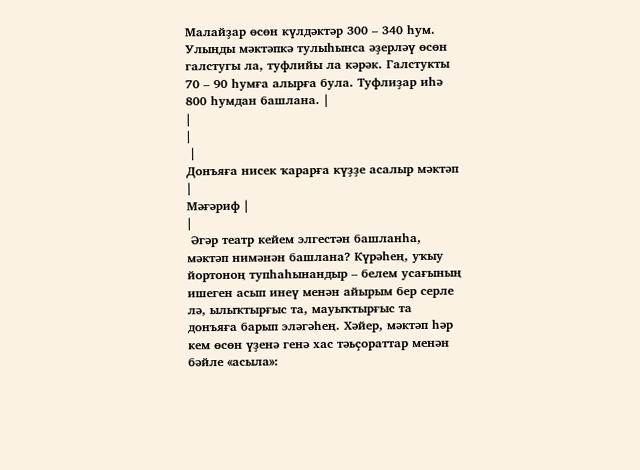Малайҙар өсөн күлдәктәр 300 – 340 һум. Улыңды мәктәпкә тулыһынса әҙерләү өсөн галстугы ла, туфлийы ла кәрәк. Галстукты 70 – 90 һумға алырға була. Туфлиҙар иһә 800 һумдан башлана. |
|
|
 |
Донъяға нисек ҡарарға күҙҙе асалыр мәктәп |
Мәғәриф |
|
 Әгәр театр кейем элгестән башланһа, мәктәп нимәнән башлана? Күрәһең, уҡыу йортоноң тупһаһынандыр – белем усағының ишеген асып инеү менән айырым бер серле лә, ылыҡтырғыс та, мауыҡтырғыс та донъяға барып эләгәһең. Хәйер, мәктәп һәр кем өсөн үҙенә генә хас тәьҫораттар менән бәйле «асыла»: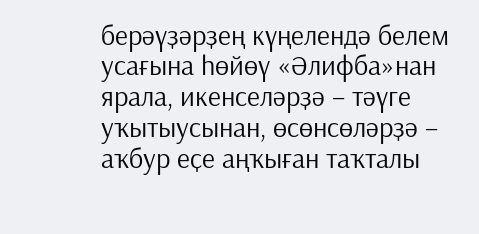берәүҙәрҙең күңелендә белем усағына һөйөү «Әлифба»нан ярала, икенселәрҙә – тәүге уҡытыусынан, өсөнсөләрҙә – аҡбур еҫе аңҡыған таҡталы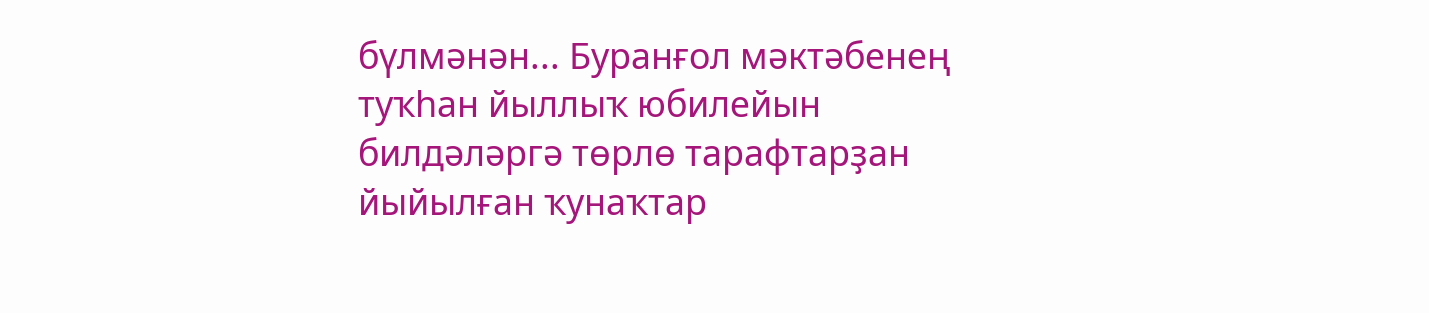бүлмәнән... Буранғол мәктәбенең туҡһан йыллыҡ юбилейын билдәләргә төрлө тарафтарҙан йыйылған ҡунаҡтар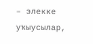– элекке уҡыусылар,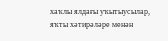хаҡлы ялдағы уҡытыусылар, яҡты хәтирәләре менән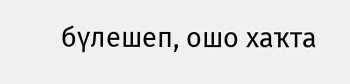бүлешеп, ошо хаҡта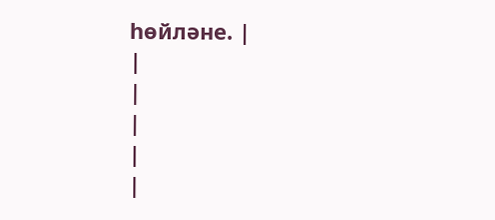һөйләне. |
|
|
|
|
|